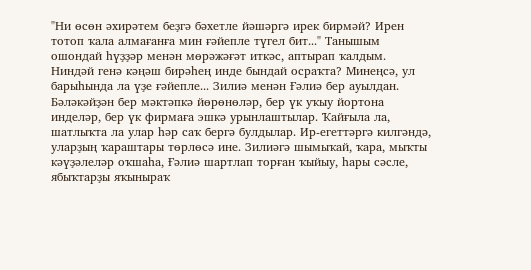"Ни өсөн әхирәтем беҙгә бәхетле йәшәргә ирек бирмәй? Ирен тотоп ҡала алмағанға мин ғәйепле түгел бит..." Танышым ошондай һүҙҙәр менән мөрәжәғәт иткәс, аптырап ҡалдым. Ниндәй генә кәңәш бирәһең инде бындай осраҡта? Минеңсә, ул барыһында ла үҙе ғәйепле... Зилиә менән Ғәлиә бер ауылдан. Бәләкәйҙән бер мәктәпкә йөрөнөләр, бер үк уҡыу йортона инделәр, бер үк фирмаға эшкә урынлаштылар. Ҡайғыла ла, шатлыҡта ла улар һәр саҡ бергә булдылар. Ир-егеттәргә килгәндә, уларҙың ҡараштары төрлөсә ине. Зилиәгә шымыҡай, ҡара, мыҡты кәүҙәлеләр оҡшаһа, Ғәлиә шартлап торған ҡыйыу, һары сәсле, ябыҡтарҙы яҡыныраҡ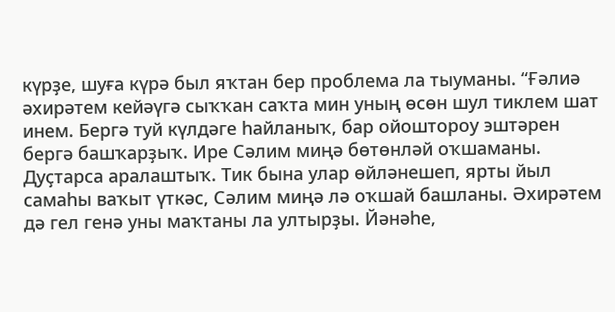күрҙе, шуға күрә был яҡтан бер проблема ла тыуманы. “Ғәлиә әхирәтем кейәүгә сыҡҡан саҡта мин уның өсөн шул тиклем шат инем. Бергә туй күлдәге һайланыҡ, бар ойоштороу эштәрен бергә башҡарҙыҡ. Ире Сәлим миңә бөтөнләй оҡшаманы. Дуҫтарса аралаштыҡ. Тик бына улар өйләнешеп, ярты йыл самаһы ваҡыт үткәс, Сәлим миңә лә оҡшай башланы. Әхирәтем дә гел генә уны маҡтаны ла ултырҙы. Йәнәһе,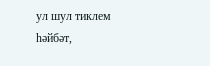ул шул тиклем һәйбәт,